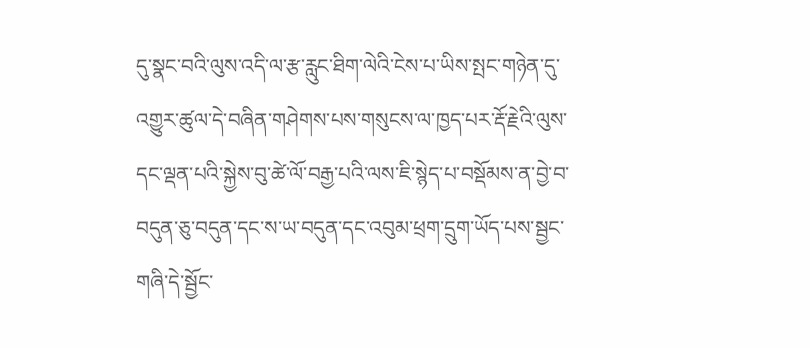དུ་སྣང་བའི་ལུས་འདི་ལ་རྩ་རླུང་ཐིག་ལེའི་ངེས་པ་ཡིས་སྤང་གཉེན་དུ་འགྱུར་ཚུལ་དེ་བཞིན་གཤེགས་པས་གསུངས་ལ་ཁྱད་པར་རྡོ་རྗེའི་ལུས་དང་ལྡན་པའི་སྐྱེས་བུ་ཚེ་ལོ་བརྒྱ་པའི་ལས་ཇི་སྙེད་པ་བསྡོམས་ན་བྱེ་བ་བདུན་ཅུ་བདུན་དང་ས་ཡ་བདུན་དང་འབུམ་ཕྲག་དྲུག་ཡོད་པས་སྦྱང་གཞི་དེ་སྦྱོང་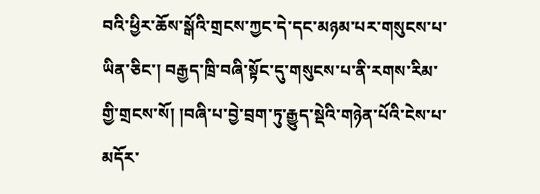བའི་ཕྱིར་ཆོས་སྒོའི་གྲངས་ཀྱང་དེ་དང་མཉམ་པར་གསུངས་པ་ཡིན་ཅིང་། བརྒྱད་ཁྲི་བཞི་སྟོང་དུ་གསུངས་པ་ནི་རགས་རིམ་གྱི་གྲངས་སོ། །བཞི་པ་བྱེ་བྲག་ཏུ་རྒྱུད་སྡེའི་གཉེན་པོའི་ངེས་པ་མདོར་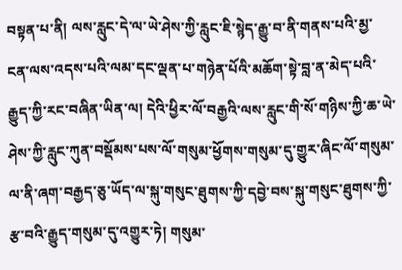བསྟན་པ་ནི། ལས་རླུང་དེ་ལ་ཡེ་ཤེས་ཀྱི་རླུང་ཇི་སྙེད་རྒྱུ་བ་ནི་གནས་པའི་མྱ་ངན་ལས་འདས་པའི་ལམ་དང་ལྡན་པ་གཉེན་པོའི་མཆོག་སྟེ་བླ་ན་མེད་པའི་རྒྱུད་ཀྱི་རང་བཞིན་ཡིན་ལ། དེའི་ཕྱིར་ལོ་བརྒྱའི་ལས་རླུང་གི་སོ་གཉིས་ཀྱི་ཆ་ཡེ་ཤེས་ཀྱི་རླུང་ཀུན་བསྡོམས་པས་ལོ་གསུམ་ཕྱོགས་གསུམ་དུ་གྱུར་ཞིང་ལོ་གསུམ་ལ་ནི་ཞག་བརྒྱད་ཅུ་ཡོད་ལ་སྐུ་གསུང་ཐུགས་ཀྱི་དབྱེ་བས་སྐུ་གསུང་ཐུགས་ཀྱི་རྩ་བའི་རྒྱུད་གསུམ་དུ་འགྱུར་ཏེ། གསུམ་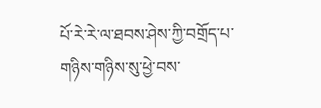པོ་རེ་རེ་ལ་ཐབས་ཤེས་ཀྱི་བགྲོད་པ་གཉིས་གཉིས་སུ་ཕྱེ་བས་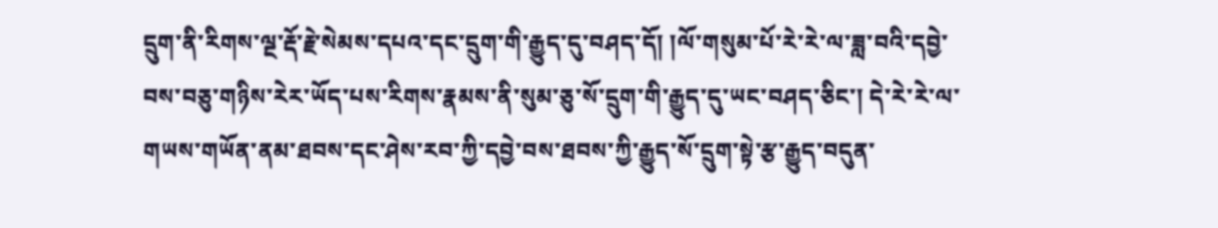དྲུག་ནི་རིགས་ལྔ་རྡོ་རྗེ་སེམས་དཔའ་དང་དྲུག་གི་རྒྱུད་དུ་བཤད་དོ། །ལོ་གསུམ་པོ་རེ་རེ་ལ་ཟླ་བའི་དབྱེ་བས་བཅུ་གཉིས་རེར་ཡོད་པས་རིགས་རྣམས་ནི་སུམ་ཅུ་སོ་དྲུག་གི་རྒྱུད་དུ་ཡང་བཤད་ཅིང་། དེ་རེ་རེ་ལ་གཡས་གཡོན་ནམ་ཐབས་དང་ཤེས་རབ་ཀྱི་དབྱེ་བས་ཐབས་ཀྱི་རྒྱུད་སོ་དྲུག་སྟེ་རྩ་རྒྱུད་བདུན་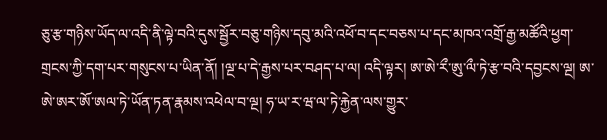ཅུ་རྩ་གཉིས་ཡོད་ལ་འདི་ནི་ལྟེ་བའི་དུས་སྦྱོར་བཅུ་གཉིས་དབུ་མའི་འཕོ་བ་དང་བཅས་པ་དང་མཁའ་འགྲོ་རྒྱ་མཚོའི་ཕྱག་གྲངས་ཀྱི་དག་པར་གསུངས་པ་ཡིན་ནོ། །ལྔ་པ་དེ་རྒྱས་པར་བཤད་པ་ལ། འདི་ལྟར། ཨ་ཨེ་རྀ་ཨུ་ལྀ་ཏེ་རྩ་བའི་དབྱངས་ལྔ། ཨ་ཨེ་ཨར་ཨོ་ཨལ་ཏེ་ཡོན་ཏན་རྣམས་འཕེལ་བ་ལྔ། ཧ་ཡ་ར་ཝ་ལ་ཏེ་རྐྱེན་ལས་གྱུར་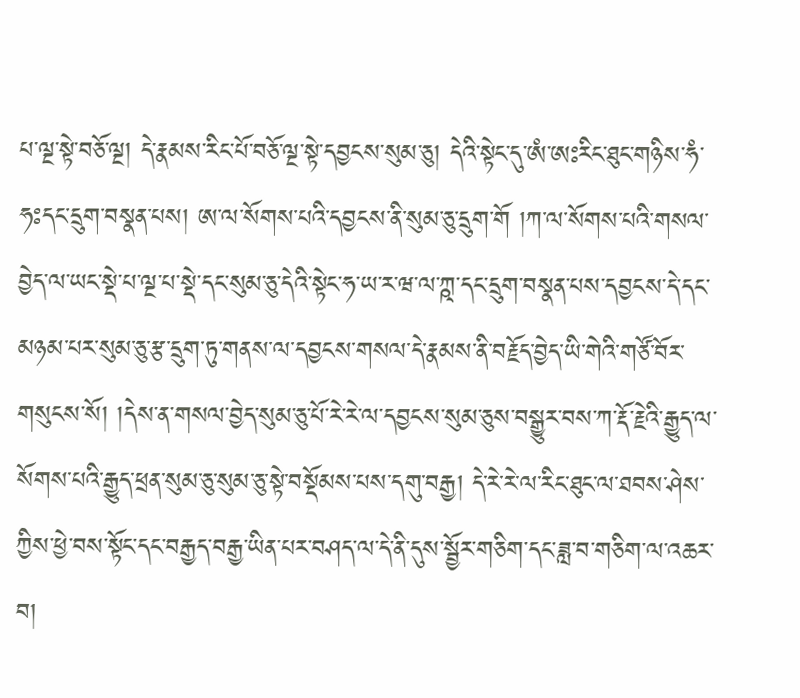པ་ལྔ་སྟེ་བཅོ་ལྔ། དེ་རྣམས་རིང་པོ་བཅོ་ལྔ་སྟེ་དབྱངས་སུམ་ཅུ། དེའི་སྟེང་དུ་ཨཾ་ཨཿརིང་ཐུང་གཉིས་ཧཾ་ཧཿདང་དྲུག་བསྣན་པས། ཨ་ལ་སོགས་པའི་དབྱངས་ནི་སུམ་ཅུ་དྲུག་གོ །ཀ་ལ་སོགས་པའི་གསལ་བྱེད་ལ་ཡང་སྡེ་པ་ལྔ་པ་སྡེ་དང་སུམ་ཅུ་དེའི་སྟེང་ཧ་ཡ་ར་ཝ་ལ་ཀྵ་དང་དྲུག་བསྣན་པས་དབྱངས་དེ་དང་མཉམ་པར་སུམ་ཅུ་རྩ་དྲུག་ཏུ་གནས་ལ་དབྱངས་གསལ་དེ་རྣམས་ནི་བརྗོད་བྱེད་ཡི་གེའི་གཙོ་བོར་གསུངས་སོ། །དེས་ན་གསལ་བྱེད་སུམ་ཅུ་པོ་རེ་རེ་ལ་དབྱངས་སུམ་ཅུས་བསྒྱུར་བས་ཀ་རྡོ་རྗེའི་རྒྱུད་ལ་སོགས་པའི་རྒྱུད་ཕྲན་སུམ་ཅུ་སུམ་ཅུ་སྟེ་བསྡོམས་པས་དགུ་བརྒྱ། དེ་རེ་རེ་ལ་རིང་ཐུང་ལ་ཐབས་ཤེས་ཀྱིས་ཕྱེ་བས་སྟོང་དང་བརྒྱད་བརྒྱ་ཡིན་པར་བཤད་ལ་དེ་ནི་དུས་སྦྱོར་གཅིག་དང་ཟླ་བ་གཅིག་ལ་འཆར་བ།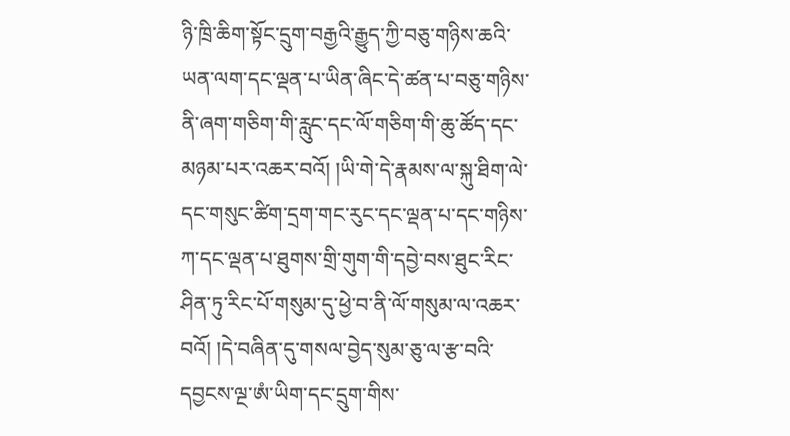ཉི་ཁྲི་ཆིག་སྟོང་དྲུག་བརྒྱའི་རྒྱུད་ཀྱི་བཅུ་གཉིས་ཆའི་ཡན་ལག་དང་ལྡན་པ་ཡིན་ཞིང་དེ་ཚན་པ་བཅུ་གཉིས་ནི་ཞག་གཅིག་གི་རླུང་དང་ལོ་གཅིག་གི་ཆུ་ཚོད་དང་མཉམ་པར་འཆར་བའོ། །ཡི་གེ་དེ་རྣམས་ལ་སྐུ་ཐིག་ལེ་དང་གསུང་ཚིག་དྲག་གང་རུང་དང་ལྡན་པ་དང་གཉིས་ཀ་དང་ལྡན་པ་ཐུགས་གྲི་གུག་གི་དབྱེ་བས་ཐུང་རིང་ཤིན་ཏུ་རིང་པོ་གསུམ་དུ་ཕྱེ་བ་ནི་ལོ་གསུམ་ལ་འཆར་བའོ། །དེ་བཞིན་དུ་གསལ་བྱེད་སུམ་ཅུ་ལ་རྩ་བའི་དབྱངས་ལྔ་ཨཾ་ཡིག་དང་དྲུག་གིས་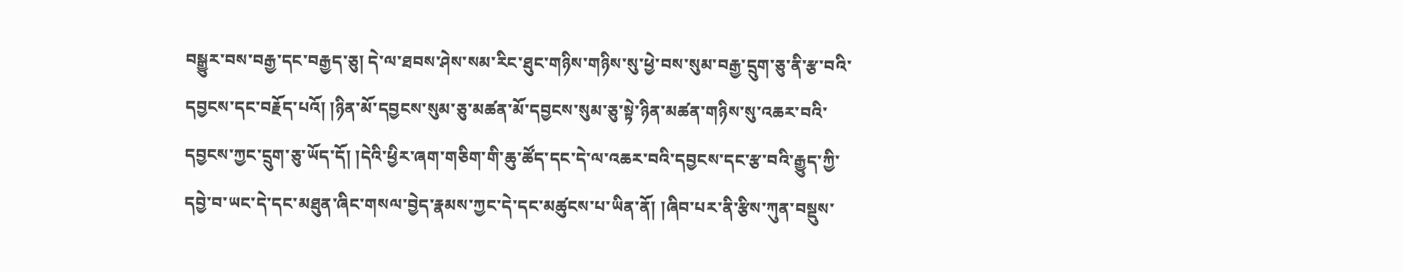བསྒྱུར་བས་བརྒྱ་དང་བརྒྱད་ཅུ། དེ་ལ་ཐབས་ཤེས་སམ་རིང་ཐུང་གཉིས་གཉིས་སུ་ཕྱེ་བས་སུམ་བརྒྱ་དྲུག་ཅུ་ནི་རྩ་བའི་དབྱངས་དང་བརྗོད་པའོ། །ཉིན་མོ་དབྱངས་སུམ་ཅུ་མཚན་མོ་དབྱངས་སུམ་ཅུ་སྟེ་ཉིན་མཚན་གཉིས་སུ་འཆར་བའི་དབྱངས་ཀྱང་དྲུག་ཅུ་ཡོད་དོ། །དེའི་ཕྱིར་ཞག་གཅིག་གི་ཆུ་ཚོད་དང་དེ་ལ་འཆར་བའི་དབྱངས་དང་རྩ་བའི་རྒྱུད་ཀྱི་དབྱེ་བ་ཡང་དེ་དང་མཐུན་ཞིང་གསལ་བྱེད་རྣམས་ཀྱང་དེ་དང་མཚུངས་པ་ཡིན་ནོ། །ཞིབ་པར་ནི་རྩིས་ཀུན་བསྡུས་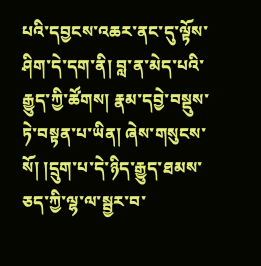པའི་དབྱངས་འཆར་ནང་དུ་ལྟོས་ཤིག་དེ་དག་ནི། བླ་ན་མེད་པའི་རྒྱུད་ཀྱི་ཚོགས། རྣམ་དབྱེ་བསྡུས་ཏེ་བསྟན་པ་ཡིན། ཞེས་གསུངས་སོ། །དྲུག་པ་དེ་ཉིད་རྒྱུད་ཐམས་ཅད་ཀྱི་ལྷ་ལ་སྦྱར་བ་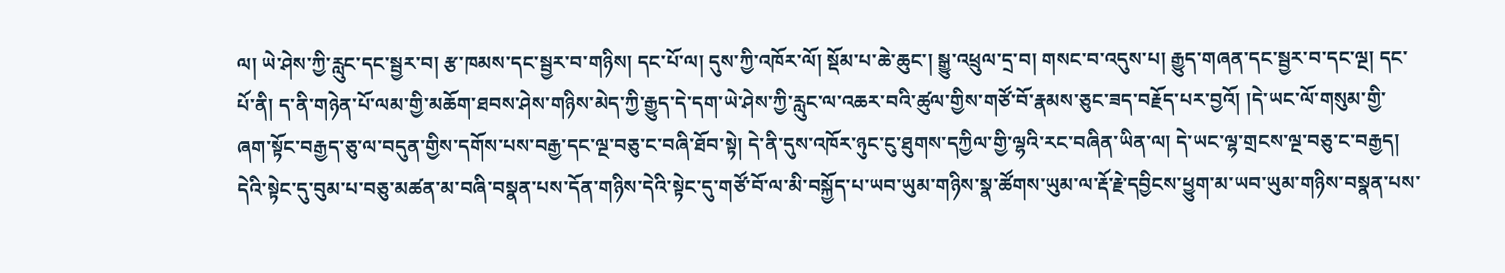ལ། ཡེ་ཤེས་ཀྱི་རླུང་དང་སྦྱར་བ། རྩ་ཁམས་དང་སྦྱར་བ་གཉིས། དང་པོ་ལ། དུས་ཀྱི་འཁོར་ལོ། སྡོམ་པ་ཆེ་ཆུང་། སྒྱུ་འཕྲུལ་དྲ་བ། གསང་བ་འདུས་པ། རྒྱུད་གཞན་དང་སྦྱར་བ་དང་ལྔ། དང་པོ་ནི། ད་ནི་གཉེན་པོ་ལམ་གྱི་མཆོག་ཐབས་ཤེས་གཉིས་མེད་ཀྱི་རྒྱུད་དེ་དག་ཡེ་ཤེས་ཀྱི་རླུང་ལ་འཆར་བའི་ཚུལ་གྱིས་གཙོ་བོ་རྣམས་ཅུང་ཟད་བརྗོད་པར་བྱའོ། །དེ་ཡང་ལོ་གསུམ་གྱི་ཞག་སྟོང་བརྒྱད་ཅུ་ལ་བདུན་གྱིས་དགོས་པས་བརྒྱ་དང་ལྔ་བཅུ་ང་བཞི་ཐོབ་སྟེ། དེ་ནི་དུས་འཁོར་ཉུང་ངུ་ཐུགས་དཀྱིལ་གྱི་ལྷའི་རང་བཞིན་ཡིན་ལ། དེ་ཡང་ལྷ་གྲངས་ལྔ་བཅུ་ང་བརྒྱད། དེའི་སྟེང་དུ་བུམ་པ་བཅུ་མཚན་མ་བཞི་བསྣན་པས་དོན་གཉིས་དེའི་སྟེང་དུ་གཙོ་བོ་ལ་མི་བསྐྱོད་པ་ཡབ་ཡུམ་གཉིས་སྣ་ཚོགས་ཡུམ་ལ་རྡོ་རྗེ་དབྱིངས་ཕྱུག་མ་ཡབ་ཡུམ་གཉིས་བསྣན་པས་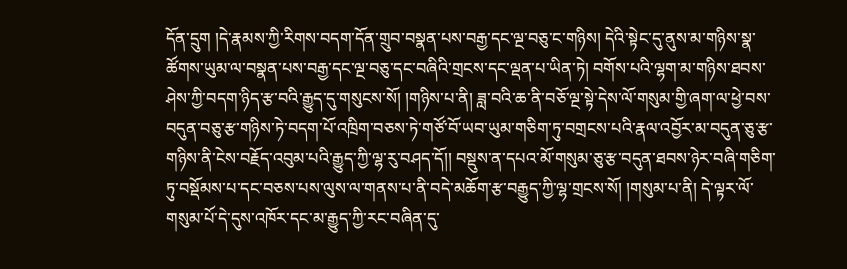དོན་དྲུག །དེ་རྣམས་ཀྱི་རིགས་བདག་དོན་གྲུབ་བསྣན་པས་བརྒྱ་དང་ལྔ་བཅུ་ང་གཉིས། དེའི་སྟེང་དུ་ནུས་མ་གཉིས་སྣ་ཚོགས་ཡུམ་ལ་བསྣན་པས་བརྒྱ་དང་ལྔ་བཅུ་དང་བཞིའི་གྲངས་དང་ལྡན་པ་ཡིན་ཏེ། བགོས་པའི་ལྷག་མ་གཉིས་ཐབས་ཤེས་ཀྱི་བདག་ཉིད་རྩ་བའི་རྒྱུད་དུ་གསུངས་སོ། །གཉིས་པ་ནི། ཟླ་བའི་ཆ་ནི་བཅོ་ལྔ་སྟེ་དེས་ལོ་གསུམ་གྱི་ཞག་ལ་ཕྱེ་བས་བདུན་བཅུ་རྩ་གཉིས་ཏེ་བདག་པོ་འཁྲིག་བཅས་ཏེ་གཙོ་བོ་ཡབ་ཡུམ་གཅིག་ཏུ་བགྲངས་པའི་རྣལ་འབྱོར་མ་བདུན་ཅུ་རྩ་གཉིས་ནི་ངེས་བརྗོད་འབུམ་པའི་རྒྱུད་ཀྱི་ལྷ་རུ་བཤད་དོ།། བསྡུས་ན་དཔའ་མོ་གསུམ་ཅུ་རྩ་བདུན་ཐབས་ཉེར་བཞི་གཅིག་ཏུ་བསྡོམས་པ་དང་བཅས་པས་ལུས་ལ་གནས་པ་ནི་བདེ་མཆོག་རྩ་བརྒྱུད་ཀྱི་ལྷ་གྲངས་སོ། །གསུམ་པ་ནི། དེ་ལྟར་ལོ་གསུམ་པོ་དེ་དུས་འཁོར་དང་མ་རྒྱུད་ཀྱི་རང་བཞིན་དུ་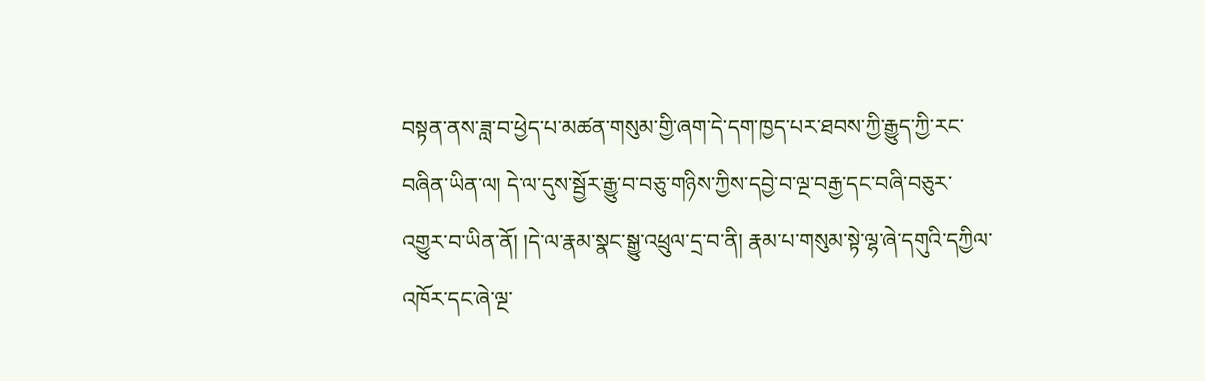བསྟན་ནས་ཟླ་བ་ཕྱེད་པ་མཚན་གསུམ་གྱི་ཞག་དེ་དག་ཁྱད་པར་ཐབས་ཀྱི་རྒྱུད་ཀྱི་རང་བཞིན་ཡིན་ལ། དེ་ལ་དུས་སྦྱོར་རྒྱུ་བ་བཅུ་གཉིས་ཀྱིས་དབྱེ་བ་ལྔ་བརྒྱ་དང་བཞི་བཅུར་འགྱུར་བ་ཡིན་ནོ། །དེ་ལ་རྣམ་སྣང་སྒྱུ་འཕྲུལ་དྲ་བ་ནི། རྣམ་པ་གསུམ་སྟེ་ལྷ་ཞེ་དགུའི་དཀྱིལ་འཁོར་དང་ཞེ་ལྔ་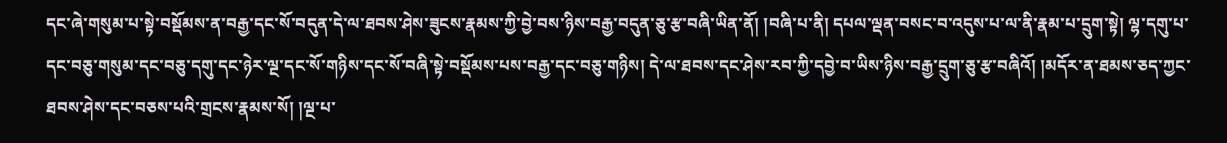དང་ཞེ་གསུམ་པ་སྟེ་བསྡོམས་ན་བརྒྱ་དང་སོ་བདུན་དེ་ལ་ཐབས་ཤེས་ཟུངས་རྣམས་ཀྱི་བྱེ་བས་ཉིས་བརྒྱ་བདུན་ཅུ་རྩ་བཞི་ཡིན་ནོ། །བཞི་པ་ནི། དཔལ་ལྡན་བསང་བ་འདུས་པ་ལ་ནི་རྣམ་པ་དྲུག་སྟེ། ལྷ་དགུ་པ་དང་བཅུ་གསུམ་དང་བཅུ་དགུ་དང་ཉེར་ལྔ་དང་སོ་གཉིས་དང་སོ་བཞི་སྟེ་བསྡོམས་པས་བརྒྱ་དང་བཅུ་གཉིས། དེ་ལ་ཐབས་དང་ཤེས་རབ་ཀྱི་དབྱེ་བ་ཡིས་ཉིས་བརྒྱ་དྲུག་ཅུ་རྩ་བཞིའོ། །མདོར་ན་ཐམས་ཅད་ཀྱང་ཐབས་ཤེས་དང་བཅས་པའི་གྲངས་རྣམས་སོ། །ལྔ་པ་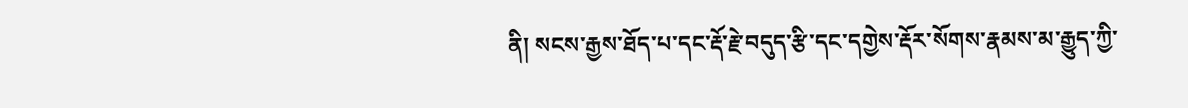ནི། སངས་རྒྱས་ཐོད་པ་དང་རྡོ་རྗེ་བདུད་རྩི་དང་དགྱེས་རྡོར་སོགས་རྣམས་མ་རྒྱུད་ཀྱི་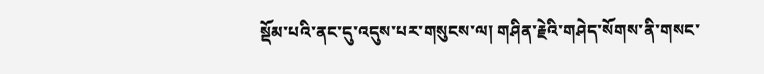སྡོམ་པའི་ནང་དུ་འདུས་པར་གསུངས་ལ། གཤིན་རྗེའི་གཤེད་སོགས་ནི་གསང་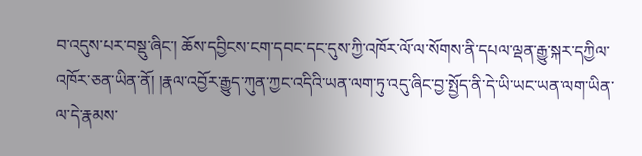བ་འདུས་པར་བསྡུ་ཞིང་། ཆོས་དབྱིངས་ངག་དབང་དང་དུས་ཀྱི་འཁོར་ལོ་ལ་སོགས་ནི་དཔལ་ལྡན་རྒྱུ་སྐར་དཀྱིལ་འཁོར་ཅན་ཡིན་ནོ། །རྣལ་འབྱོར་རྒྱུད་ཀུན་ཀྱང་འདིའི་ཡན་ལག་ཏུ་འདུ་ཞིང་བྱ་སྤྱོད་ནི་དེ་ཡི་ཡང་ཡན་ལག་ཡིན་ལ་དེ་རྣམས་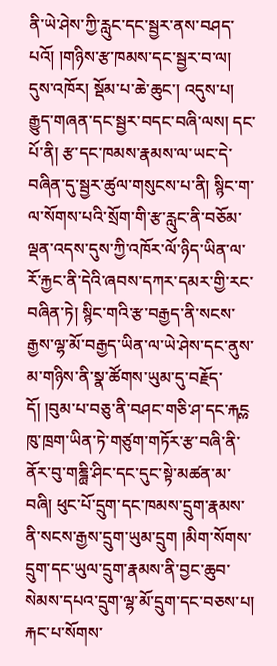ནི་ཡེ་ཤེས་ཀྱི་རླུང་དང་སྦྱར་ནས་བཤད་པའོ། །གཉིས་རྩ་ཁམས་དང་སྦྱར་བ་ལ། དུས་འཁོར། སྡོམ་པ་ཆེ་ཆུང་། འདུས་པ། རྒྱུད་གཞན་དང་སྦྱར་བདང་བཞི་ལས། དང་པོ་ནི། རྩ་དང་ཁམས་རྣམས་ལ་ཡང་དེ་བཞིན་དུ་སྦྱར་ཚུལ་གསུངས་པ་ནི། སྙིང་ག་ལ་སོགས་པའི་སྲོག་གི་རྩ་རླུང་ནི་བཅོམ་ལྡན་འདས་དུས་ཀྱི་འཁོར་ལོ་ཉིད་ཡིན་ལ་རོ་རྐྱང་ནི་དེའི་ཞབས་དཀར་དམར་གྱི་རང་བཞིན་ཏེ། སྙིང་གའི་རྩ་བརྒྱད་ནི་སངས་རྒྱས་ལྷ་མོ་བརྒྱད་ཡིན་ལ་ཡེ་ཤེས་དང་ནུས་མ་གཉིས་ནི་སྣ་ཚོགས་ཡུམ་དུ་བརྗོད་དོ། །བུམ་པ་བཅུ་ནི་བཤང་གཅི་ཤ་དང་རྐངྎ ཁུ་ཁྲག་ཡིན་ཏེ་གཙུག་གཏོར་རྩ་བཞི་ནི་ནོར་བུ་གཎྜྻི་ཤིང་དང་དུང་སྟེ་མཚན་མ་བཞི། ཕུང་པོ་དྲུག་དང་ཁམས་དྲུག་རྣམས་ནི་སངས་རྒྱས་དྲུག་ཡུམ་དྲུག །མིག་སོགས་དྲུག་དང་ཡུལ་དྲུག་རྣམས་ནི་བྱང་ཆུབ་སེམས་དཔའ་དྲུག་ལྷ་མོ་དྲུག་དང་བཅས་པ། རྐང་པ་སོགས་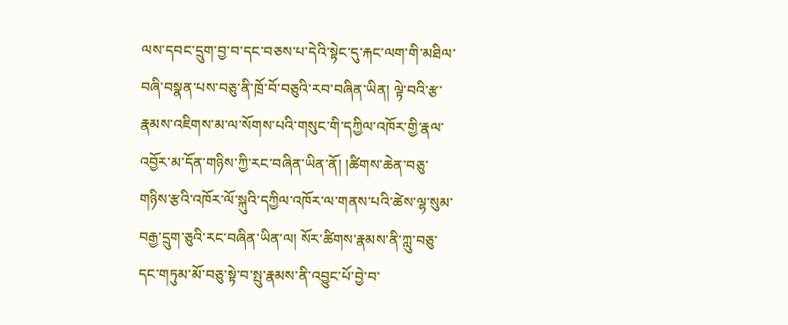ལས་དབང་དྲུག་བྱ་བ་དང་བཅས་པ་དེའི་སྟེང་དུ་རྐང་ལག་གི་མཐིལ་བཞི་བསྣན་པས་བཅུ་ནི་ཁྲོ་བོ་བཅུའི་རབ་བཞིན་ཡིན། ལྟེ་བའི་རྩ་རྣམས་འཇིགས་མ་ལ་སོགས་པའི་གསུང་གི་དཀྱིལ་འཁོར་གྱི་རྣལ་འབྱོར་མ་དོན་གཉིས་ཀྱི་རང་བཞིན་ཡིན་ནོ། །ཚིགས་ཆེན་བཅུ་གཉིས་རྩའི་འཁོར་ལོ་སྐུའི་དཀྱིལ་འཁོར་ལ་གནས་པའི་ཚེས་ལྷ་སུམ་བརྒྱ་དྲུག་ཅུའི་རང་བཞིན་ཡིན་ལ། སོར་ཚིགས་རྣམས་ནི་ཀླུ་བཅུ་དང་གཏུམ་མོ་བཅུ་སྟེ་བ་སྤུ་རྣམས་ནི་འབྱུང་པོ་བྱེ་བ་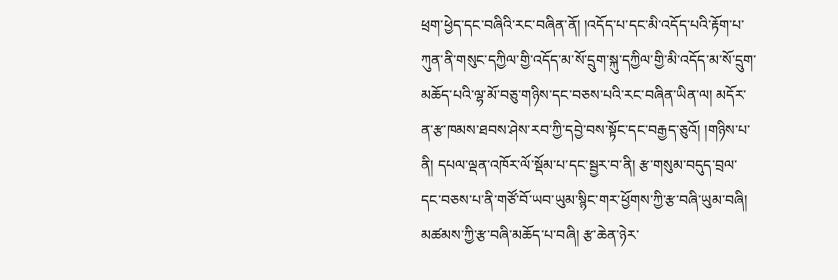ཕྲག་ཕྱེད་དང་བཞིའི་རང་བཞིན་ནོ། །འདོད་པ་དང་མི་འདོད་པའི་རྟོག་པ་ཀུན་ནི་གསུང་དཀྱིལ་གྱི་འདོད་མ་སོ་དྲུག་སྐུ་དཀྱིལ་གྱི་མི་འདོད་མ་སོ་དྲུག་མཆོད་པའི་ལྷ་མོ་བཅུ་གཉིས་དང་བཅས་པའི་རང་བཞིན་ཡིན་ལ། མདོར་ན་རྩ་ཁམས་ཐབས་ཤེས་རབ་ཀྱི་དབྱེ་བས་སྟོང་དང་བརྒྱད་ཅུའོ། །གཉིས་པ་ནི། དཔལ་ལྡན་འཁོར་ལོ་སྡོམ་པ་དང་སྦྱར་བ་ནི། རྩ་གསུམ་བདུད་བྲལ་དང་བཅས་པ་ནི་གཙོ་བོ་ཡབ་ཡུམ་སྙིང་གར་ཕྱོགས་ཀྱི་རྩ་བཞི་ཡུམ་བཞི། མཚམས་ཀྱི་རྩ་བཞི་མཆོད་པ་བཞི། རྩ་ཆེན་ཉེར་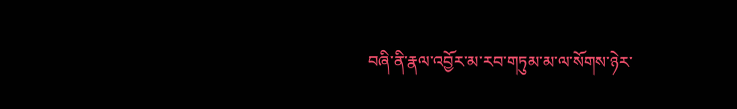བཞི་ནི་རྣལ་འབྱོར་མ་རབ་གཏུམ་མ་ལ་སོགས་ཉེར་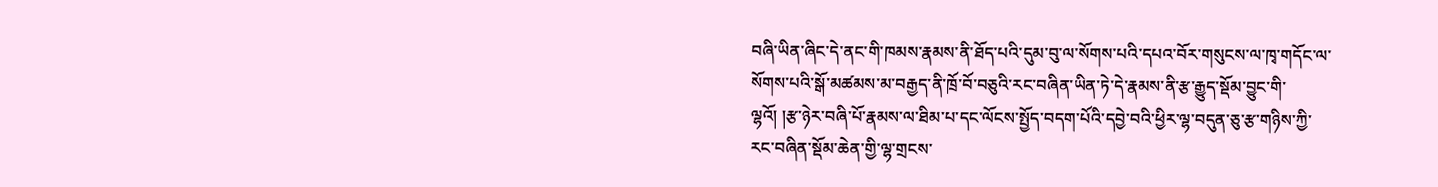བཞི་ཡིན་ཞིང་དེ་ནང་གི་ཁམས་རྣམས་ནི་ཐོད་པའི་དུམ་བུ་ལ་སོགས་པའི་དཔའ་བོར་གསུངས་ལ་ཁྭ་གདོང་ལ་སོགས་པའི་སྒོ་མཚམས་མ་བརྒྱད་ནི་ཁྲོ་བོ་བཅུའི་རང་བཞིན་ཡིན་ཏེ་དེ་རྣམས་ནི་རྩ་རྒྱུད་སྡོམ་བྱུང་གི་ལྷའོ། །རྩ་ཉེར་བཞི་པོ་རྣམས་ལ་ཐིམ་པ་དང་ལོངས་སྤྱོད་བདག་པོའི་དབྱེ་བའི་ཕྱིར་ལྷ་བདུན་ཅུ་རྩ་གཉིས་ཀྱི་རང་བཞིན་སྡོམ་ཆེན་གྱི་ལྷ་གྲངས་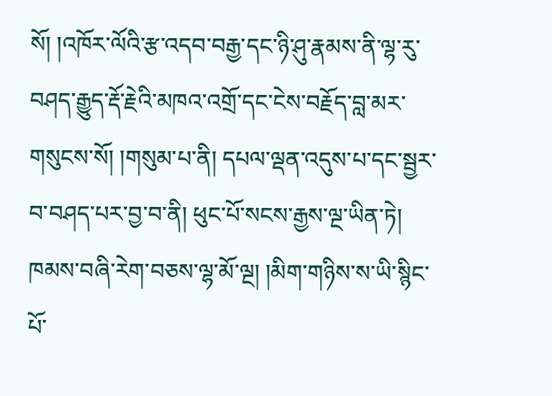སོ། །འཁོར་ལོའི་རྩ་འདབ་བརྒྱ་དང་ཉི་ཤུ་རྣམས་ནི་ལྷ་རུ་བཤད་རྒྱུད་རྡོ་རྗེའི་མཁའ་འགྲོ་དང་ངེས་བརྗོད་བླ་མར་གསུངས་སོ། །གསུམ་པ་ནི། དཔལ་ལྡན་འདུས་པ་དང་སྦྱར་བ་བཤད་པར་བྱ་བ་ནི། ཕུང་པོ་སངས་རྒྱས་ལྔ་ཡིན་ཏེ། ཁམས་བཞི་རེག་བཅས་ལྷ་མོ་ལྔ། །མིག་གཉིས་ས་ཡི་སྙིང་པོ་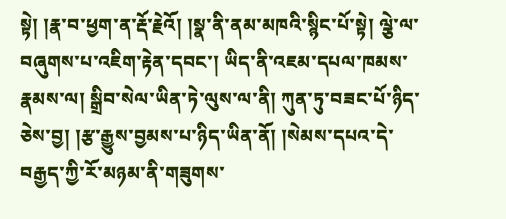སྟེ། །རྣ་བ་ཕྱག་ན་རྡོ་རྗེའོ། །སྣ་ནི་ནམ་མཁའི་སྙིང་པོ་སྟེ། ལྕེ་ལ་བཞུགས་པ་འཇིག་རྟེན་དབང་། ཡིད་ནི་འཇམ་དཔལ་ཁམས་རྣམས་ལ། སྒྲིབ་སེལ་ཡིན་ཏེ་ལུས་ལ་ནི། ཀུན་ཏུ་བཟང་པོ་ཉིད་ཅེས་བྱ། །རྩ་རྒྱུས་བྱམས་པ་ཉིད་ཡིན་ནོ། །སེམས་དཔའ་དེ་བརྒྱད་ཀྱི་རོ་མཉམ་ནི་གཟུགས་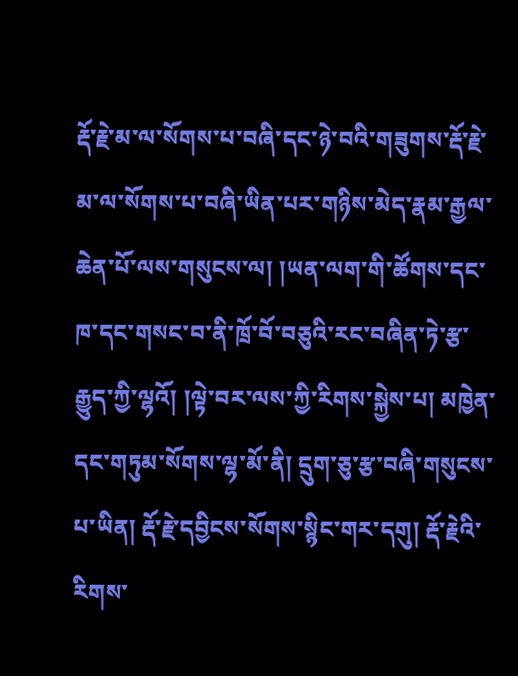རྡོ་རྗེ་མ་ལ་སོགས་པ་བཞི་དང་ཉེ་བའི་གཟུགས་རྡོ་རྗེ་མ་ལ་སོགས་པ་བཞི་ཡིན་པར་གཉིས་མེད་རྣམ་རྒྱལ་ཆེན་པོ་ལས་གསུངས་ལ། །ཡན་ལག་གི་ཚོགས་དང་ཁ་དང་གསང་བ་ནི་ཁྲོ་བོ་བཅུའི་རང་བཞིན་ཏེ་རྩ་རྒྱུད་ཀྱི་ལྷའོ། །ལྟེ་བར་ལས་ཀྱི་རིགས་སྐྱེས་པ། མཁྱེན་དང་གཏུམ་སོགས་ལྷ་མོ་ནི། དྲུག་ཅུ་རྩ་བཞི་གསུངས་པ་ཡིན། རྡོ་རྗེ་དབྱིངས་སོགས་སྙིང་གར་དགུ། རྡོ་རྗེའི་རིགས་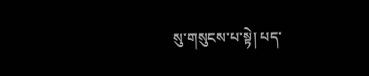སུ་གསུངས་པ་སྟེ། པད་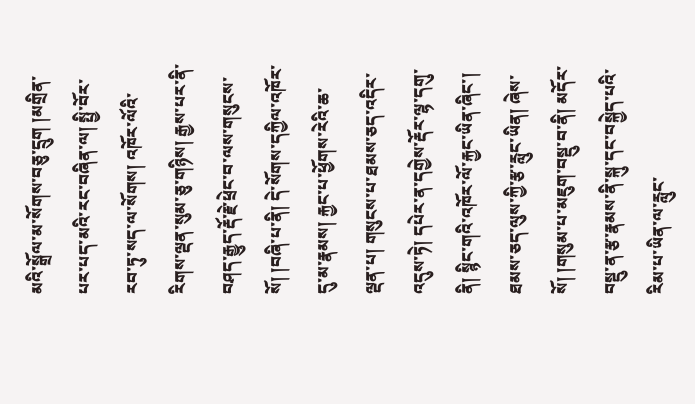མའི་སྒྲོལ་མ་སོགས་བཅུ་དྲུག །མགྲིན་པར་པད་མའི་རང་བཞིན་ལ། སྤྱི་བོར་རབ་ཏུ་སད་ལ་སོགས། འཁོར་ལོའི་རིགས་ལྡན་སུམ་ཅུ་གཉིས། རྒྱས་པར་ནི་བཤད་རྒྱུད་རྡོ་རྗེ་ཕྲེང་བ་ལས་གསུངས་སོ། །བཞི་པ་ནི། དེ་སོགས་དཀྱིལ་འཁོར་དུ་མ་རྣམས། རྐྱང་པ་ཕྱོགས་རེའི་ཆ་ལྡན་པ། གསུངས་པ་ཐམས་ཅད་འདིར་འདུས་ཏེ། དཔེར་ན་དགྱེས་རྡོར་ལྷ་དགུ་ནི། སྙིང་གའི་འཁོར་ལོ་རྐྱང་ཡིན་ཞིང་། ཐམས་ཅད་ལུས་ཀྱི་རྩ་རླུང་ཡིན། ཞེས་སོ། །གསུམ་པ་མཇུག་བསྡུ་བ་ནི། མདོར་བསྡུ་ན་རྩ་རྣམས་ནི་སྐུ་དང་བསྐྱེད་པའི་རིམ་པ་ཡིན་ལ་རླུང་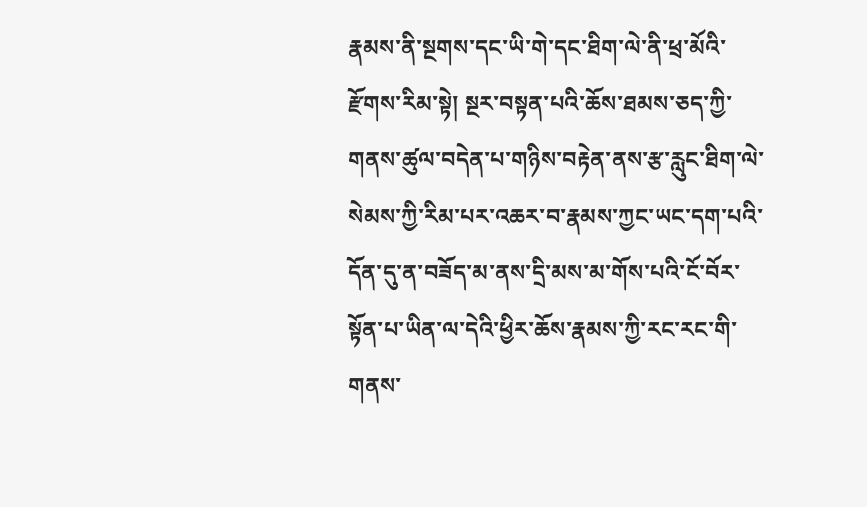རྣམས་ནི་སྔགས་དང་ཡི་གེ་དང་ཐིག་ལེ་ནི་ཕྲ་མོའི་རྫོགས་རིམ་སྟེ། སྔར་བསྟན་པའི་ཆོས་ཐམས་ཅད་ཀྱི་གནས་ཚུལ་བདེན་པ་གཉིས་བརྟེན་ནས་རྩ་རླུང་ཐིག་ལེ་སེམས་ཀྱི་རིམ་པར་འཆར་བ་རྣམས་ཀྱང་ཡང་དག་པའི་དོན་དུ་ན་བཟོད་མ་ནས་དྲི་མས་མ་གོས་པའི་ངོ་བོར་སྟོན་པ་ཡིན་ལ་དེའི་ཕྱིར་ཆོས་རྣམས་ཀྱི་རང་རང་གི་གནས་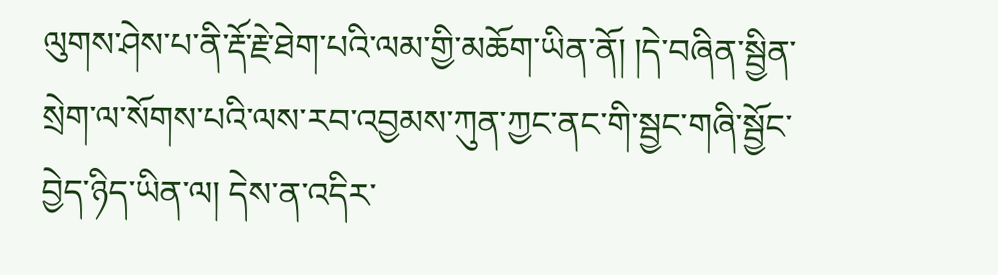ལུགས་ཤེས་པ་ནི་རྡོ་རྗེ་ཐེག་པའི་ལམ་གྱི་མཆོག་ཡིན་ནོ། །དེ་བཞིན་སྦྱིན་སྲེག་ལ་སོགས་པའི་ལས་རབ་འབྱམས་ཀུན་ཀྱང་ནང་གི་སྦྱང་གཞི་སྦྱོང་བྱེད་ཉིད་ཡིན་ལ། དེས་ན་འདིར་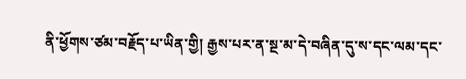ནི་ཕྱོགས་ཙམ་བརྗོད་པ་ཡིན་གྱི། རྒྱས་པར་ན་སྔ་མ་དེ་བཞིན་དུ་ས་དང་ལམ་དང་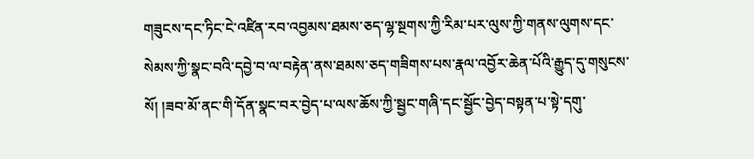གཟུངས་དང་ཏིང་ངེ་འཛིན་རབ་འབྱམས་ཐམས་ཅད་ལྷ་སྔགས་ཀྱི་རིམ་པར་ལུས་ཀྱི་གནས་ལུགས་དང་སེམས་ཀྱི་སྣང་བའི་དབྱེ་བ་ལ་བརྟེན་ནས་ཐམས་ཅད་གཟིགས་པས་རྣལ་འབྱོར་ཆེན་པོའི་རྒྱུད་དུ་གསུངས་སོ། །ཟབ་མོ་ནང་གི་དོན་སྣང་བར་བྱེད་པ་ལས་ཆོས་ཀྱི་སྦྱང་གཞི་དང་སྦྱོང་བྱེད་བསྟན་པ་སྟེ་དགུ་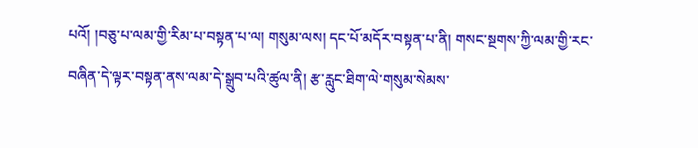པའོ། །བཅུ་པ་ལམ་གྱི་རིམ་པ་བསྟན་པ་ལ། གསུམ་ལས། དང་པོ་མདོར་བསྟན་པ་ནི། གསང་སྔགས་ཀྱི་ལམ་གྱི་རང་བཞིན་དེ་ལྟར་བསྟན་ནས་ལམ་དེ་སྒྲུབ་པའི་ཚུལ་ནི། རྩ་རླུང་ཐིག་ལེ་གསུམ་སེམས་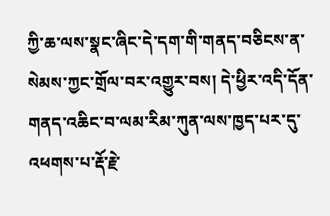ཀྱི་ཆ་ལས་སྣང་ཞིང་དེ་དག་གི་གནད་བཅིངས་ན་སེམས་ཀྱང་གྲོལ་བར་འགྱུར་བས། དེ་ཕྱིར་འདི་དོན་གནད་འཆིང་བ་ལམ་རིམ་ཀུན་ལས་ཁྱད་པར་དུ་འཕགས་པ་རྡོ་རྗེ་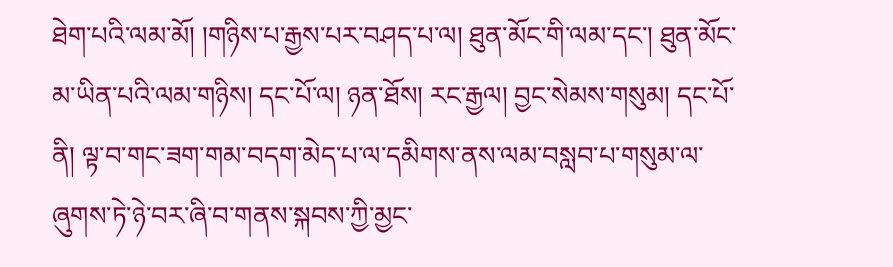ཐེག་པའི་ལམ་མོ། །གཉིས་པ་རྒྱས་པར་བཤད་པ་ལ། ཐུན་མོང་གི་ལམ་དང་། ཐུན་མོང་མ་ཡིན་པའི་ལམ་གཉིས། དང་པོ་ལ། ཉན་ཐོས། རང་རྒྱལ། བྱང་སེམས་གསུམ། དང་པོ་ནི། ལྟ་བ་གང་ཟག་གམ་བདག་མེད་པ་ལ་དམིགས་ནས་ལམ་བསླབ་པ་གསུམ་ལ་ཞུགས་ཏེ་ཉེ་བར་ཞི་བ་གནས་སྐབས་ཀྱི་མྱང་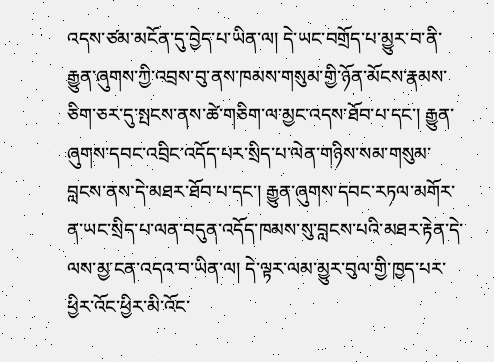འདས་ཙམ་མངོན་དུ་བྱེད་པ་ཡིན་ལ། དེ་ཡང་བགྲོད་པ་མྱུར་བ་ནི་རྒྱུན་ཞུགས་ཀྱི་འབྲས་བུ་ནས་ཁམས་གསུམ་གྱི་ཉོན་མོངས་རྣམས་ཅིག་ཅར་དུ་སྤངས་ནས་ཚེ་གཅིག་ལ་མྱང་འདས་ཐོབ་པ་དང་། རྒྱུན་ཞུགས་དབང་འབྲིང་འདོད་པར་སྲིད་པ་ལེན་གཉིས་སམ་གསུམ་བླངས་ནས་དེ་མཐར་ཐོབ་པ་དང་། རྒྱུན་ཞུགས་དབང་རཏལ་མགོར་ན་ཡང་སྲིད་པ་ལན་བདུན་འདོད་ཁམས་སུ་བླངས་པའི་མཐར་རྟེན་དེ་ལས་མྱ་ངན་འདའ་བ་ཡིན་ལ། དེ་ལྟར་ལམ་མྱུར་བུལ་གྱི་ཁྱད་པར་ཕྱིར་འོང་ཕྱིར་མི་འོང་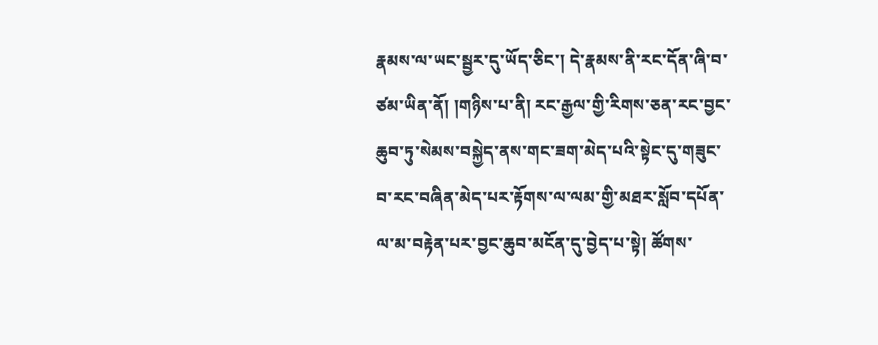རྣམས་ལ་ཡང་སྦྱར་དུ་ཡོད་ཅིང་། དེ་རྣམས་ནི་རང་དོན་ཞི་བ་ཙམ་ཡིན་ནོ། །གཉིས་པ་ནི། རང་རྒྱལ་གྱི་རིགས་ཅན་རང་བྱང་ཆུབ་ཏུ་སེམས་བསྐྱེད་ནས་གང་ཟག་མེད་པའི་སྟེང་དུ་གཟུང་བ་རང་བཞིན་མེད་པར་རྟོགས་ལ་ལམ་གྱི་མཐར་སློབ་དཔོན་ལ་མ་བརྟེན་པར་བྱང་ཆུབ་མངོན་དུ་བྱེད་པ་སྟེ། ཚོགས་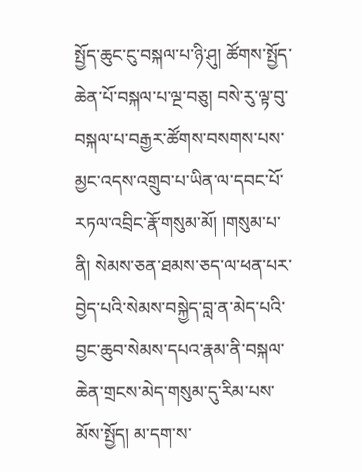སྤྱོད་ཆུང་ངུ་བསྐལ་པ་ཉི་ཤུ། ཚོགས་སྤྱོད་ཆེན་པོ་བསྐལ་པ་ལྔ་བཅུ། བསེ་རུ་ལྟ་བུ་བསྐལ་པ་བརྒྱར་ཚོགས་བསགས་པས་མྱང་འདས་འགྲུབ་པ་ཡིན་ལ་དབང་པོ་རཏལ་འབྲིང་རྣོ་གསུམ་མོ། །གསུམ་པ་ནི། སེམས་ཅན་ཐམས་ཅད་ལ་ཕན་པར་བྱེད་པའི་སེམས་བསྐྱེད་བླ་ན་མེད་པའི་བྱང་ཆུབ་སེམས་དཔའ་རྣམ་ནི་བསྐལ་ཆེན་གྲངས་མེད་གསུམ་དུ་རིམ་པས་མོས་སྤྱོད། མ་དག་ས་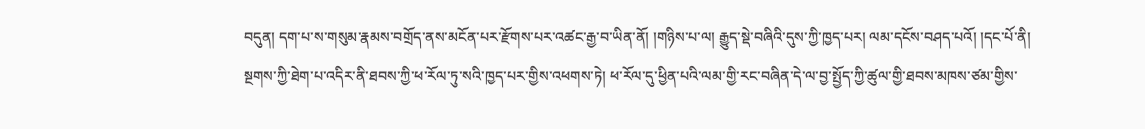བདུན། དག་པ་ས་གསུམ་རྣམས་བགྲོད་ནས་མངོན་པར་རྫོགས་པར་འཚང་རྒྱ་བ་ཡིན་ནོ། །གཉིས་པ་ལ། རྒྱུད་སྡེ་བཞིའི་དུས་ཀྱི་ཁྱད་པར། ལམ་དངོས་བཤད་པའོ། །དང་པོ་ནི། སྔགས་ཀྱི་ཐེག་པ་འདིར་ནི་ཐབས་ཀྱི་ཕ་རོལ་ཏུ་སའི་ཁྱད་པར་གྱིས་འཕགས་ཏེ། ཕ་རོལ་དུ་ཕྱིན་པའི་ལམ་གྱི་རང་བཞིན་དེ་ལ་བྱ་སྤྱོད་ཀྱི་ཚུལ་གྱི་ཐབས་མཁས་ཙམ་གྱིས་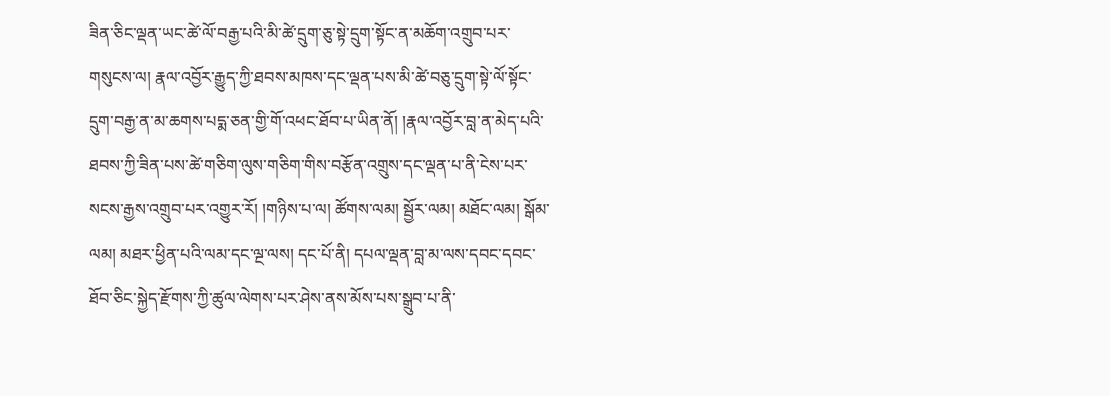ཟིན་ཅིང་ལྡན་ཡང་ཚེ་ལོ་བརྒྱ་པའི་མི་ཚེ་དྲུག་ཅུ་སྟེ་དྲུག་སྟོང་ན་མཆོག་འགྲུབ་པར་གསུངས་ལ། རྣལ་འབྱོར་རྒྱུད་ཀྱི་ཐབས་མཁས་དང་ལྡན་པས་མི་ཚེ་བཅུ་དྲུག་སྟེ་ལོ་སྟོང་དྲུག་བརྒྱ་ན་མ་ཆགས་པདྨ་ཅན་གྱི་གོ་འཕང་ཐོབ་པ་ཡིན་ནོ། །རྣལ་འབྱོར་བླ་ན་མེད་པའི་ཐབས་ཀྱི་ཟིན་པས་ཚེ་གཅིག་ལུས་གཅིག་གིས་བརྩོན་འགྲུས་དང་ལྡན་པ་ནི་ངེས་པར་སངས་རྒྱས་འགྲུབ་པར་འགྱུར་རོ། །གཉིས་པ་ལ། ཚོགས་ལམ། སྦྱོར་ལམ། མཐོང་ལམ། སྒོམ་ལམ། མཐར་ཕྱིན་པའི་ལམ་དང་ལྔ་ལས། དང་པོ་ནི། དཔལ་ལྡན་བླ་མ་ལས་དབང་དབང་ཐོབ་ཅིང་སྐྱེད་རྫོགས་ཀྱི་ཚུལ་ལེགས་པར་ཤེས་ནས་མོས་པས་སྒྲུབ་པ་ནི་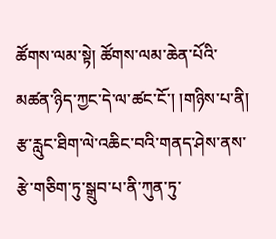ཚོགས་ལམ་སྟེ། ཚོགས་ལམ་ཆེན་པོའི་མཚན་ཉིད་ཀྱང་དེ་ལ་ཚང་ངོ་། །གཉིས་པ་ནི། རྩ་རླུང་ཐིག་ལེ་འཆིང་བའི་གནད་ཤེས་ནས་རྩེ་གཅིག་ཏུ་སྒྲུབ་པ་ནི་ཀུན་ཏུ་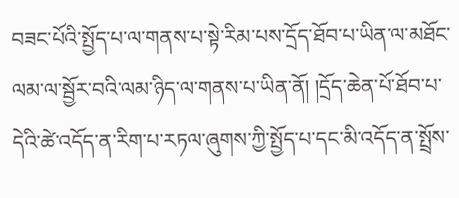བཟང་པོའི་སྤྱོད་པ་ལ་གནས་པ་སྟེ་རིམ་པས་དྲོད་ཐོབ་པ་ཡིན་ལ་མཐོང་ལམ་ལ་སྦྱོར་བའི་ལམ་ཉིད་ལ་གནས་པ་ཡིན་ནོ། །དྲོད་ཆེན་པོ་ཐོབ་པ་དེའི་ཚེ་འདོད་ན་རིག་པ་རཏལ་ཞུགས་ཀྱི་སྤྱོད་པ་དང་མི་འདོད་ན་སྤྲོས་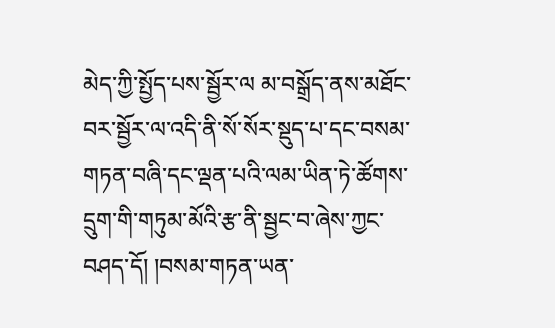མེད་ཀྱི་སྤྱོད་པས་སྦྱོར་ལ མ་བསྒྲོད་ནས་མཐོང་བར་སྦྱོར་ལ་འདི་ནི་སོ་སོར་སྡུད་པ་དང་བསམ་གཏན་བཞི་དང་ལྡན་པའི་ལམ་ཡིན་ཏེ་ཚོགས་དྲུག་གི་གཏུམ་མོའི་རྩ་ནི་སྦྱང་བ་ཞེས་ཀྱང་བཤད་དོ། །བསམ་གཏན་ཡན་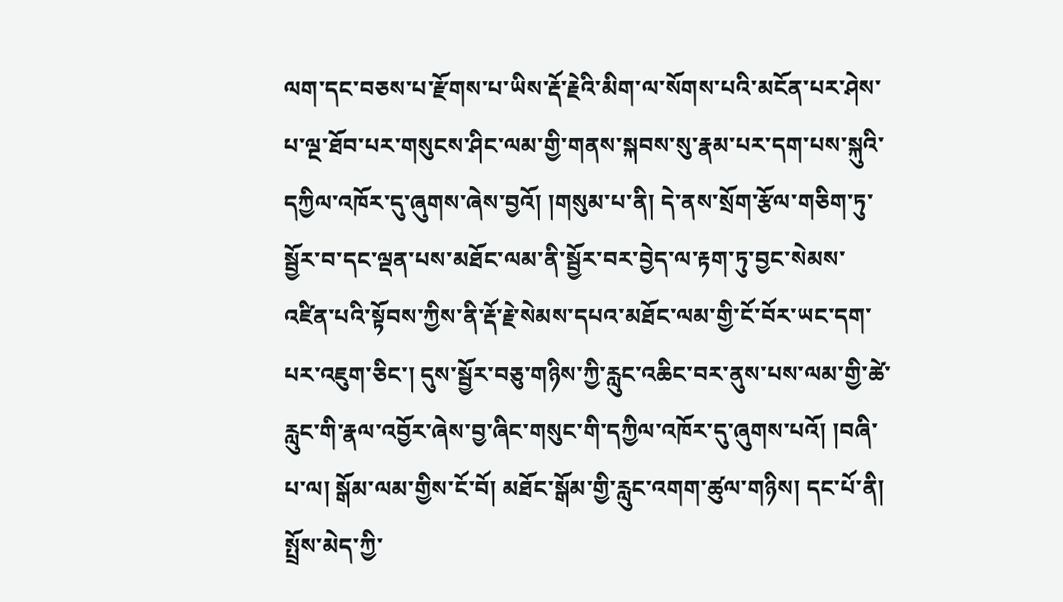ལག་དང་བཅས་པ་རྫོགས་པ་ཡིས་རྡོ་རྗེའི་མིག་ལ་སོགས་པའི་མངོན་པར་ཤེས་པ་ལྔ་ཐོབ་པར་གསུངས་ཤིང་ལམ་གྱི་གནས་སྐབས་སུ་རྣམ་པར་དག་པས་སྐུའི་དཀྱིལ་འཁོར་དུ་ཞུགས་ཞེས་བྱའོ། །གསུམ་པ་ནི། དེ་ནས་སྲོག་རྩོལ་གཅིག་ཏུ་སྦྱོར་བ་དང་ལྡན་པས་མཐོང་ལམ་ནི་སྦྱོར་བར་བྱེད་ལ་རྟག་ཏུ་བྱང་སེམས་འཛིན་པའི་སྟོབས་ཀྱིས་ནི་རྡོ་རྗེ་སེམས་དཔའ་མཐོང་ལམ་གྱི་ངོ་བོར་ཡང་དག་པར་འཇུག་ཅིང་། དུས་སྦྱོར་བཅུ་གཉིས་ཀྱི་རླུང་འཆིང་བར་ནུས་པས་ལམ་གྱི་ཚེ་རླུང་གི་རྣལ་འབྱོར་ཞེས་བྱ་ཞིང་གསུང་གི་དཀྱིལ་འཁོར་དུ་ཞུགས་པའོ། །བཞི་པ་ལ། སྒོམ་ལམ་གྱིས་ངོ་བོ། མཐོང་སྒོམ་གྱི་རླུང་འགག་ཚུལ་གཉིས། དང་པོ་ནི། སྤྲོས་མེད་ཀྱི་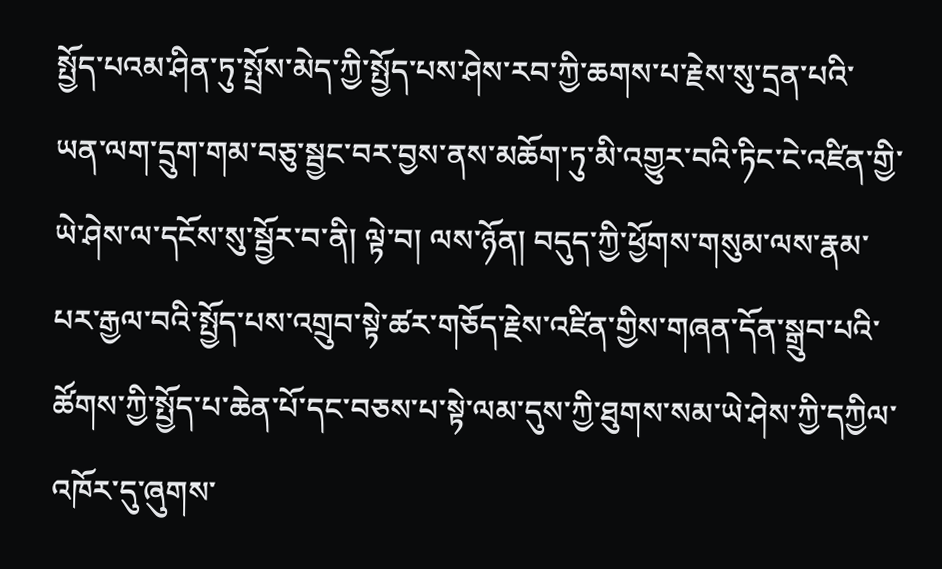སྤྱོད་པའམ་ཤིན་ཏུ་སྤྲོས་མེད་ཀྱི་སྤྱོད་པས་ཤེས་རབ་ཀྱི་ཆགས་པ་རྗེས་སུ་དྲན་པའི་ཡན་ལག་དྲུག་གམ་བཅུ་སྦྱང་བར་བྱས་ནས་མཆོག་ཏུ་མི་འགྱུར་བའི་ཏིང་ངེ་འཛིན་གྱི་ཡེ་ཤེས་ལ་དངོས་སུ་སྦྱོར་བ་ནི། ལྟེ་བ། ལས་ཉོན། བདུད་ཀྱི་ཕྱོགས་གསུམ་ལས་རྣམ་པར་རྒྱལ་བའི་སྤྱོད་པས་འགྲུབ་སྟེ་ཚར་གཅོད་རྗེས་འཛིན་གྱིས་གཞན་དོན་སྒྲུབ་པའི་ཚོགས་ཀྱི་སྤྱོད་པ་ཆེན་པོ་དང་བཅས་པ་སྟེ་ལམ་དུས་ཀྱི་ཐུགས་སམ་ཡེ་ཤེས་ཀྱི་དཀྱིལ་འཁོར་དུ་ཞུགས་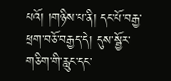པའོ། །གཉིས་པ་ནི། དང་པོ་བརྒྱ་ཕྲག་བཅོ་བརྒྱད་དེ། དུས་སྦྱོར་གཅིག་གི་རླུང་དང་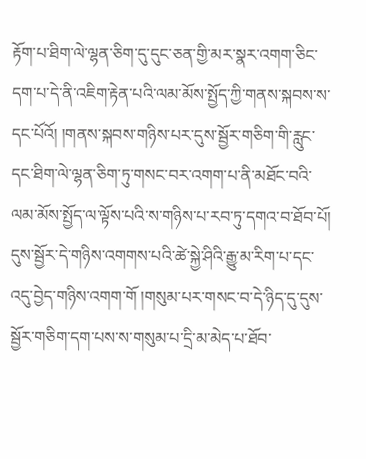རྟོག་པ་ཐིག་ལེ་ལྷན་ཅིག་དུ་དུང་ཅན་གྱི་མར་སྣར་འགག་ཅིང་དག་པ་དེ་ནི་འཇིག་རྟེན་པའི་ལམ་མོས་སྤྱོད་ཀྱི་གནས་སྐབས་ས་དང་པོའོ། །གནས་སྐབས་གཉིས་པར་དུས་སྦྱོར་གཅིག་གི་རླུང་དང་ཐིག་ལེ་ལྷན་ཅིག་ཏུ་གསང་བར་འགག་པ་ནི་མཐོང་བའི་ལམ་མོས་སྤྱོད་ལ་ལྟོས་པའི་ས་གཉིས་པ་རབ་ཏུ་དགའ་བ་ཐོབ་པོ། དུས་སྦྱོར་དེ་གཉིས་འགགས་པའི་ཚེ་སྐྱེ་ཤིའི་རྒྱུ་མ་རིག་པ་དང་འདུ་བྱེད་གཉིས་འགག་གོ །གསུམ་པར་གསང་བ་དེ་ཉིད་དུ་དུས་སྦྱོར་གཅིག་དག་པས་ས་གསུམ་པ་དྲི་མ་མེད་པ་ཐོབ་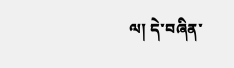ལ། དེ་བཞིན་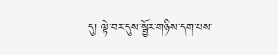དུ། ལྟེ་བར་དུས་སྦྱོར་གཉིས་དག་པས་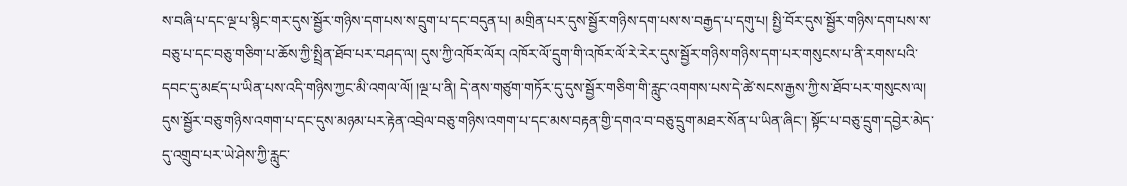ས་བཞི་པ་དང་ལྔ་པ་སྙིང་གར་དུས་སྦྱོར་གཉིས་དག་པས་ས་དྲུག་པ་དང་བདུན་པ། མགྲིན་པར་དུས་སྦྱོར་གཉིས་དག་པས་ས་བརྒྱད་པ་དགུ་པ། སྤྱི་བོར་དུས་སྦྱོར་གཉིས་དག་པས་ས་བཅུ་པ་དང་བཅུ་གཅིག་པ་ཆོས་ཀྱི་སྤྲིན་ཐོབ་པར་བཤད་ལ། དུས་ཀྱི་འཁོར་ལོར། འཁོར་ལོ་དྲུག་གི་འཁོར་ལོ་རེ་རེར་དུས་སྦྱོར་གཉིས་གཉིས་དག་པར་གསུངས་པ་ནི་རགས་པའི་དབང་དུ་མཛད་པ་ཡིན་པས་འདི་གཉིས་ཀྱང་མི་འགལ་ལོ། །ལྔ་པ་ནི། དེ་ནས་གཙུག་གཏོར་དུ་དུས་སྦྱོར་གཅིག་གི་རླུང་འགགས་པས་དེ་ཚེ་སངས་རྒྱས་ཀྱི་ས་ཐོབ་པར་གསུངས་ལ། དུས་སྦྱོར་བཅུ་གཉིས་འགག་པ་དང་དུས་མཉམ་པར་རྟེན་འབྲེལ་བཅུ་གཉིས་འགག་པ་དང་མས་བརྟན་གྱི་དགའ་བ་བཅུ་དྲུག་མཐར་སོན་པ་ཡིན་ཞིང་། སྟོང་པ་བཅུ་དྲུག་དབྱེར་མེད་དུ་འགྲུབ་པར་ཡེ་ཤེས་ཀྱི་རླུང་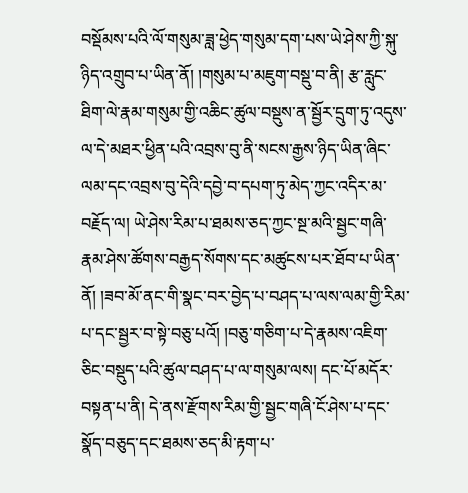བསྡོམས་པའི་ལོ་གསུམ་ཟླ་ཕྱེད་གསུམ་དག་པས་ཡེ་ཤེས་ཀྱི་སྐུ་ཉིད་འགྲུབ་པ་ཡིན་ནོ། །གསུམ་པ་མཇུག་བསྡུ་བ་ནི། རྩ་རླུང་ཐིག་ལེ་རྣམ་གསུམ་གྱི་འཆིང་ཚུལ་བསྡུས་ན་སྦྱོར་དྲུག་ཏུ་འདུས་ལ་དེ་མཐར་ཕྱིན་པའི་འབྲས་བུ་ནི་སངས་རྒྱས་ཉིད་ཡིན་ཞིང་ལམ་དང་འབྲས་བུ་དེའི་དབྱེ་བ་དཔག་ཏུ་མེད་ཀྱང་འདིར་མ་བརྗོད་ལ། ཡེ་ཤེས་རིམ་པ་ཐམས་ཅད་ཀྱང་སྔ་མའི་སྦྱང་གཞི་རྣམ་ཤེས་ཚོགས་བརྒྱད་སོགས་དང་མཚུངས་པར་ཐོབ་པ་ཡིན་ནོ། །ཟབ་མོ་ནང་གི་སྣང་བར་བྱེད་པ་བཤད་པ་ལས་ལམ་གྱི་རིམ་པ་དང་སྦྱར་བ་སྟེ་བཅུ་པའོ། །བཅུ་གཅིག་པ་དེ་རྣམས་འཇིག་ཅིང་བསྡུད་པའི་ཚུལ་བཤད་པ་ལ་གསུམ་ལས། དང་པོ་མདོར་བསྟན་པ་ནི། དེ་ནས་རྫོགས་རིམ་གྱི་སྦྱང་གཞི་ངོ་ཤེས་པ་དང་སྣོད་བཅུད་དང་ཐམས་ཅད་མི་རྟག་པ་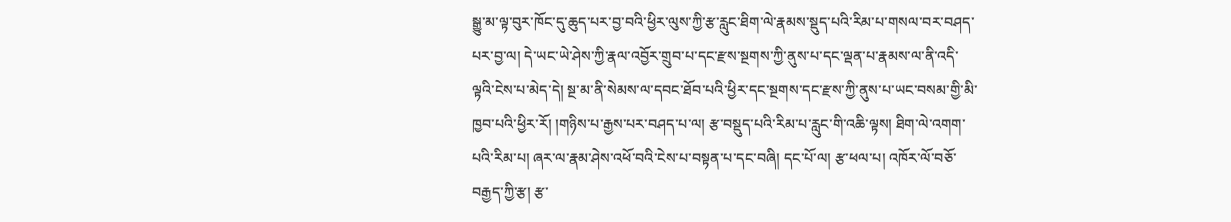སྒྱུ་མ་ལྟ་བུར་ཁོང་དུ་ཆུད་པར་བྱ་བའི་ཕྱིར་ལུས་ཀྱི་རྩ་རླུང་ཐིག་ལེ་རྣམས་སྡུད་པའི་རིམ་པ་གསལ་བར་བཤད་པར་བྱ་ལ། དེ་ཡང་ཡེ་ཤེས་ཀྱི་རྣལ་འབྱོར་གྲུབ་པ་དང་རྫས་སྔགས་ཀྱི་ནུས་པ་དང་ལྡན་པ་རྣམས་ལ་ནི་འདི་ལྟའི་ངེས་པ་མེད་དེ། སྔ་མ་ནི་སེམས་ལ་དབང་ཐོབ་པའི་ཕྱིར་དང་སྔགས་དང་རྫས་ཀྱི་ནུས་པ་ཡང་བསམ་གྱི་མི་ཁྱབ་པའི་ཕྱིར་རོ། །གཉིས་པ་རྒྱས་པར་བཤད་པ་ལ། རྩ་བསྡུད་པའི་རིམ་པ་རླུང་གི་འཆི་ལྟས། ཐིག་ལེ་འགག་པའི་རིམ་པ། ཞར་ལ་རྣམ་ཤེས་འཕོ་བའི་ངེས་པ་བསྟན་པ་དང་བཞི། དང་པོ་ལ། རྩ་ཕལ་པ། འཁོར་ལོ་བཅོ་བརྒྱད་ཀྱི་རྩ། རྩ་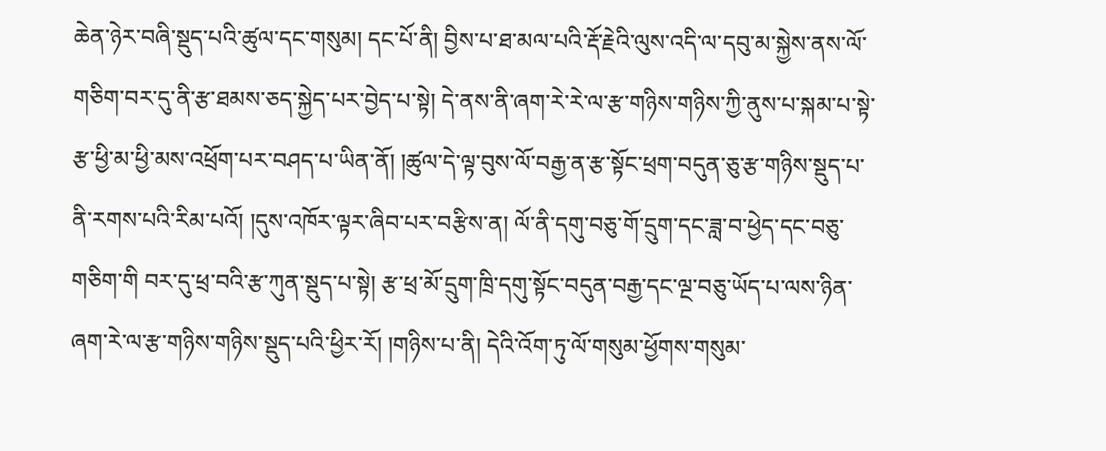ཆེན་ཉེར་བཞི་སྡུད་པའི་ཚུལ་དང་གསུམ། དང་པོ་ནི། བྱིས་པ་ཐ་མལ་པའི་རྡོ་རྗེའི་ལུས་འདི་ལ་དབུ་མ་སྐྱེས་ནས་ལོ་གཅིག་བར་དུ་ནི་རྩ་ཐམས་ཅད་སྐྱེད་པར་བྱེད་པ་སྟེ། དེ་ནས་ནི་ཞག་རེ་རེ་ལ་རྩ་གཉིས་གཉིས་ཀྱི་ནུས་པ་སྐམ་པ་སྟེ་རྩ་ཕྱི་མ་ཕྱི་མས་འཕྲོག་པར་བཤད་པ་ཡིན་ནོ། །ཚུལ་དེ་ལྟ་བུས་ལོ་བརྒྱ་ན་རྩ་སྟོང་ཕྲག་བདུན་ཅུ་རྩ་གཉིས་སྡུད་པ་ནི་རགས་པའི་རིམ་པའོ། །དུས་འཁོར་ལྟར་ཞིབ་པར་བརྩིས་ན། ལོ་ནི་དགུ་བཅུ་གོ་དྲུག་དང་ཟླ་བ་ཕྱེད་དང་བཅུ་གཅིག་གི བར་དུ་ཕྲ་བའི་རྩ་ཀུན་སྡུད་པ་སྟེ། རྩ་ཕྲ་མོ་དྲུག་ཁྲི་དགུ་སྟོང་བདུན་བརྒྱ་དང་ལྔ་བཅུ་ཡོད་པ་ལས་ཉིན་ཞག་རེ་ལ་རྩ་གཉིས་གཉིས་སྡུད་པའི་ཕྱིར་རོ། །གཉིས་པ་ནི། དེའི་འོག་ཏུ་ལོ་གསུམ་ཕྱོགས་གསུམ་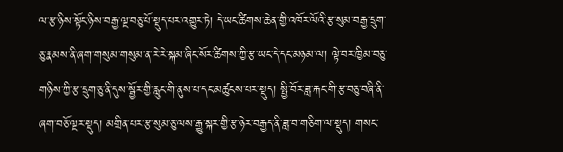ལ་རྩ་ཉིས་སྟོང་ཉིས་བརྒྱ་ལྔ་བཅུ་པོ་སྡུད་པར་འགྱུར་ཏེ། དེ་ཡང་ཚིགས་ཆེན་གྱི་འཁོར་ལོའི་རྩ་སུམ་བརྒྱ་དྲུག་ཅུ་རྣམས་ནི་ཞག་གསུམ་གསུམ་ན་རེ་རེ་སྐམ་ཞིང་སོར་ཚིགས་ཀྱི་རྩ་ཡང་དེ་དང་མཉམ་ལ། ལྟེ་བར་ཁྱིམ་བཅུ་གཉིས་ཀྱི་རྩ་དྲུག་ཅུ་ནི་དུས་སྦྱོར་གྱི་རླུང་གི་ནུས་པ་དང་མཚུངས་པར་སྡུད། སྤྱི་བོར་ཟླ་རྐང་གི་རྩ་བཅུ་བཞི་ནི་ཞག་བཅོ་ལྔར་སྡུད། མགྲིན་པར་རྩ་སུམ་ཅུ་ལས་རྒྱུ་སྐར་གྱི་རྩ་ཉེར་བརྒྱད་ནི་ཟླ་བ་གཅིག་ལ་སྡུད། གསང་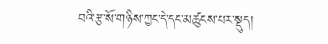བའི་རྩ་སོ་གཉིས་ཀྱང་དེ་དང་མཚུངས་པར་སྡུད།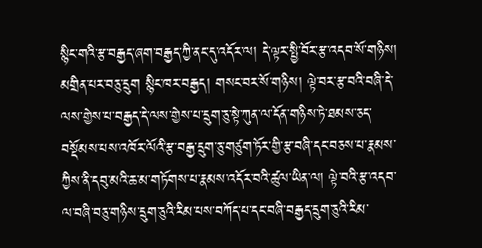སྙིང་གའི་རྩ་བརྒྱད་ཞག་བརྒྱད་ཀྱི་ནང་དུ་འདོར་ལ། དེ་ལྟར་སྤྱི་བོར་རྩ་འདབ་སོ་གཉིས། མགྲིན་པར་བཅུ་དྲུག སྙིང་ཁར་བརྒྱད། གསང་བར་སོ་གཉིས། ལྟེ་བར་རྩ་བའི་བཞི་དེ་ལས་གྱེས་པ་བརྒྱད་དེ་ལས་གྱེས་པ་དྲུག་ཅུ་སྟེ་ཀུན་ལ་དོན་གཉིས་ཏེ་ཐམས་ཅད་བསྡོམས་པས་འཁོར་ལོའི་རྩ་བརྒྱ་དྲུག་ཅུ་གཙུག་ཏོར་གྱི་རྩ་བཞི་དང་བཅས་པ་རྣམས་ཀྱིས་ནི་དབུ་མའི་ཆ་མ་གཏོགས་པ་རྣམས་འདོར་བའི་ཚུལ་ཡིན་ལ། ལྟེ་བའི་རྩ་འདབ་ལ་བཞི་བཅུ་གཉིས་དྲུག་ཅུའི་རིམ་པས་བཀོད་པ་དང་བཞི་བརྒྱད་དྲུག་ཅུའི་རིམ་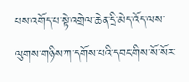པས་འགོད་པ་སྟེ་འགྲེལ་ཆེན་དྲི་མེད་འོད་ལས་ལུགས་གཉིས་ཀ་དགོས་པའི་དབང་གིས་སོ་སོར་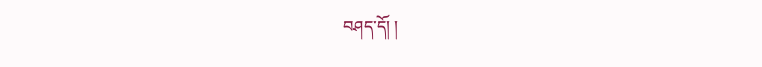བཤད་དོ། །